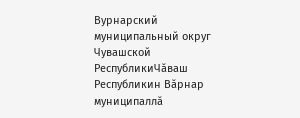Вурнарский муниципальный округ Чувашской РеспубликиЧӑваш Республикин Вӑрнар муниципаллӑ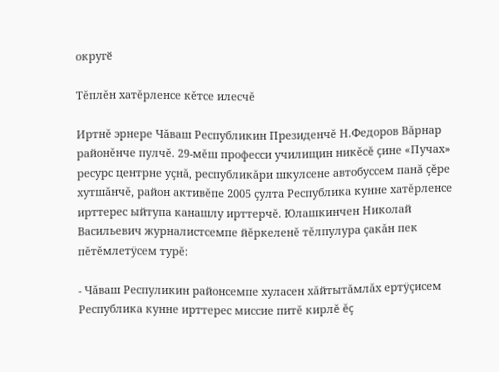округӗ

Тĕплĕн хатĕрленсе кĕтсе илесчĕ

Иртнĕ эрнере Чăваш Республикин Президенчĕ Н.Федоров Вăрнар районĕнче пулчĕ. 29-мĕш професси училищин никĕсĕ çине «Пучах» ресурс центрне уçнă, республикăри шкулсене автобуссем панă çĕре хутшăнчĕ, район активĕпе 2005 çулта Республика кунне хатĕрленсе ирттерес ыйтупа канашлу ирттерчĕ. Юлашкинчен Николай Васильевич журналистсемпе йĕркеленĕ тĕлпулура çакăн пек пĕтĕмлетÿсем турĕ:

- Чăваш Респуликин районсемпе хуласен хăйтытăмлăх ертÿçисем Республика кунне ирттерес миссие питĕ кирлĕ ĕç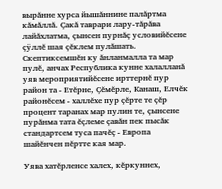вырăнне хурса йышăннине палăртма кăмăллă. Çакă таврари лару-тăрăва лайăхлатма, çынсен пурнăç условийĕсене çÿллĕ шая çĕклем пулăшать. Скептиксемшĕн ку ăнланмалла та мар пулĕ, анчах Республика кунне халалланă уяв мероприятийĕсене ирттернĕ пур район та - Етĕрне, Çĕмĕрле, Канаш, Елчĕк районĕсем - халлĕхе пур çĕрте те çĕр процент таранах мар пулин те, çынсене пурăнма тата ĕçлеме çавăн пек пысăк стандартсем туса пачĕç - Европа шайĕнчен пĕртте кая мар.

Уява хатĕрленсе халех, кĕркуннех,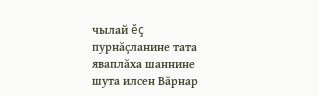чылай ĕç пурнăçланине тата яваплăха шаннине шута илсен Вăрнар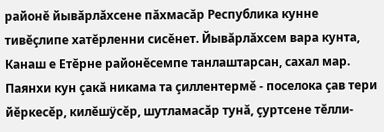районĕ йывăрлăхсене пăхмасăр Республика кунне тивĕçлипе хатĕрленни сисĕнет. Йывăрлăхсем вара кунта, Канаш е Етĕрне районĕсемпе танлаштарсан, сахал мар. Паянхи кун çакă никама та çиллентермĕ - поселока çав тери йĕркесĕр, килĕшÿсĕр, шутламасăр тунă, çуртсене тĕлли-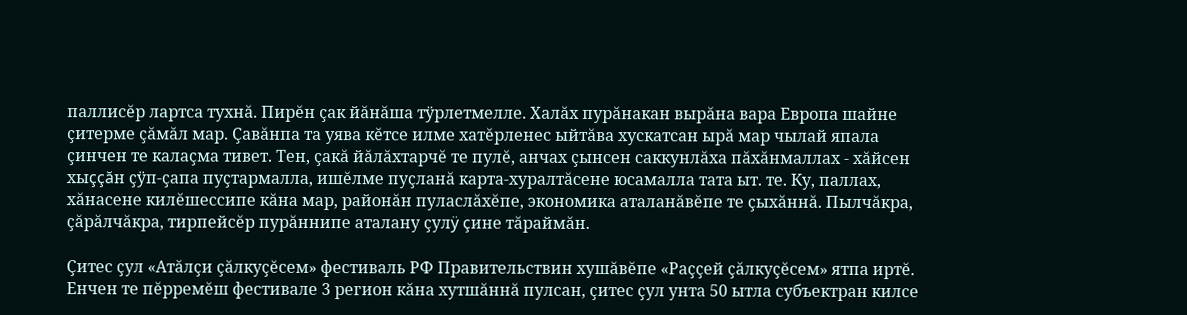паллисĕр лартса тухнă. Пирĕн çак йăнăша тÿрлетмелле. Халăх пурăнакан вырăна вара Европа шайне çитерме çăмăл мар. Çавăнпа та уява кĕтсе илме хатĕрленес ыйтăва хускатсан ырă мар чылай япала çинчен те калаçма тивет. Тен, çакă йăлăхтарчĕ те пулĕ, анчах çынсен саккунлăха пăхăнмаллах - хăйсен хыççăн çÿп-çапа пуçтармалла, ишĕлме пуçланă карта-хуралтăсене юсамалла тата ыт. те. Ку, паллах, хăнасене килĕшессипе кăна мар, районăн пуласлăхĕпе, экономика аталанăвĕпе те çыхăннă. Пылчăкра, çăрăлчăкра, тирпейсĕр пурăннипе аталану çулÿ çине тăраймăн.

Çитес çул «Атăлçи çăлкуçĕсем» фестиваль РФ Правительствин хушăвĕпе «Раççей çăлкуçĕсем» ятпа иртĕ. Енчен те пĕрремĕш фестивале 3 регион кăна хутшăннă пулсан, çитес çул унта 50 ытла субъектран килсе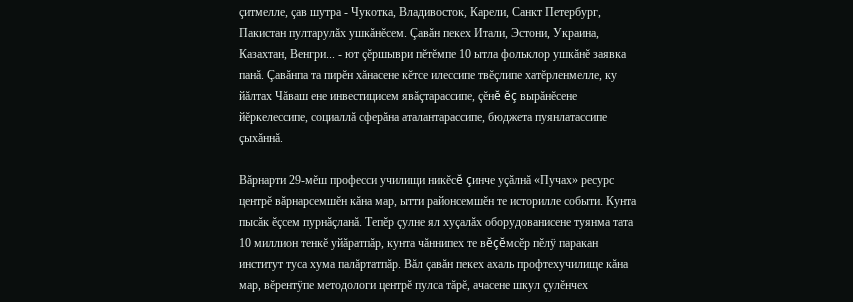çитмелле, çав шутра - Чукотка, Владивосток, Карели, Санкт Петербург, Пакистан пултарулăх ушкăнĕсем. Çавăн пекех Итали, Эстони, Украина, Казахтан, Венгри... - ют çĕршыври пĕтĕмпе 10 ытла фольклор ушкăнĕ заявка панă. Çавăнпа та пирĕн хăнасене кĕтсе илессипе твĕçлипе хатĕрленмелле, ку йăлтах Чăваш ене инвестицисем явăçтарассипе, çĕнĕ ĕç вырăнĕсене йĕркелессипе, социаллă сферăна аталантарассипе, бюджета пуянлатассипе çыхăннă.

Вăрнарти 29-мĕш професси училищи никĕсĕ çинче уçăлнă «Пучах» ресурс центрĕ вăрнарсемшĕн кăна мар, ытти районсемшĕн те историлле событи. Кунта пысăк ĕçсем пурнăçланă. Тепĕр çулне ял хуçалăх оборудованисене туянма тата 10 миллион тенкĕ уйăратпăр, кунта чăннипех те вĕçĕмсĕр пĕлÿ паракан институт туса хума палăртатпăр. Вăл çавăн пекех ахаль профтехучилище кăна мар, вĕрентÿпе методологи центрĕ пулса тăрĕ, ачасене шкул çулĕнчех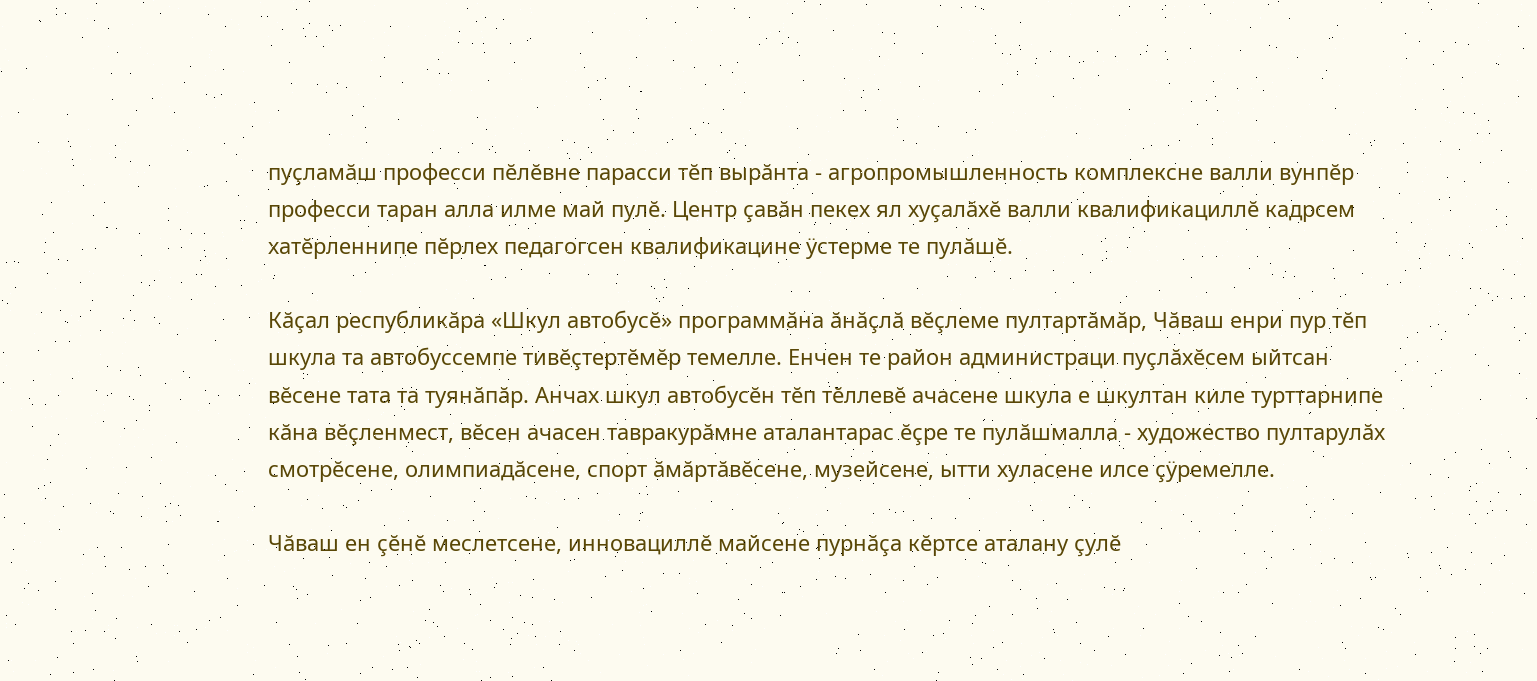пуçламăш професси пĕлĕвне парасси тĕп вырăнта - агропромышленность комплексне валли вунпĕр професси таран алла илме май пулĕ. Центр çавăн пекех ял хуçалăхĕ валли квалификациллĕ кадрсем хатĕрленнипе пĕрлех педагогсен квалификацине ÿстерме те пулăшĕ.

Кăçал республикăра «Шкул автобусĕ» программăна ăнăçлă вĕçлеме пултартăмăр, Чăваш енри пур тĕп шкула та автобуссемпе тивĕçтертĕмĕр темелле. Енчен те район администраци пуçлăхĕсем ыйтсан вĕсене тата та туянăпăр. Анчах шкул автобусĕн тĕп тĕллевĕ ачасене шкула е шкултан киле турттарнипе кăна вĕçленмест, вĕсен ачасен тавракурăмне аталантарас ĕçре те пулăшмалла - художество пултарулăх смотрĕсене, олимпиадăсене, спорт ăмăртăвĕсене, музейсене, ытти хуласене илсе çÿремелле.

Чăваш ен çĕнĕ меслетсене, инновациллĕ майсене пурнăçа кĕртсе аталану çулĕ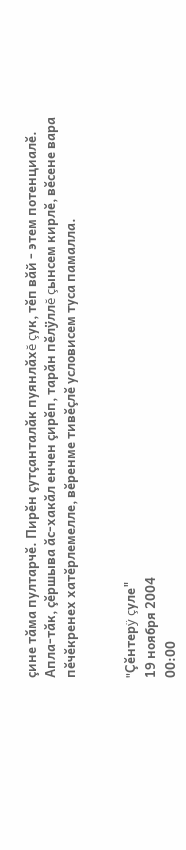çине тăма пултарчĕ. Пирĕн çутçанталăк пуянлăхĕ çук, тĕп вăй - этем потенциалĕ. Апла-тăк, çĕршыва ăс-хакăл енчен çирĕп, тарăн пĕлÿллĕ çынсем кирлĕ, вĕсене вара пĕчĕкренех хатĕрлемелле, вĕренме тивĕçлĕ условисем туса памалла.


"Çĕнтерÿ çуле"
19 ноября 2004
00:00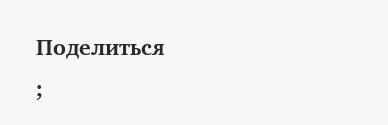Поделиться
;